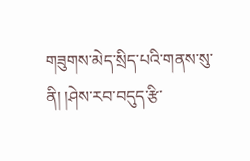གཟུགས་མེད་སྲིད་པའི་གནས་སུ་ནི། །ཤེས་རབ་བདུད་རྩི་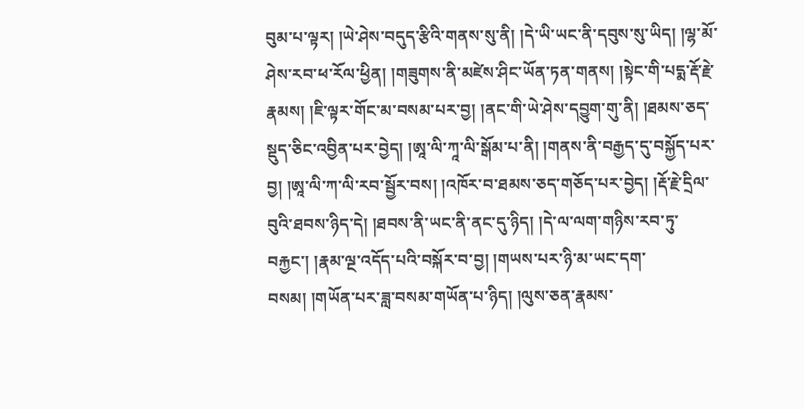བུམ་པ་ལྟར། །ཡེ་ཤེས་བདུད་རྩིའི་གནས་སུ་ནི། །དེ་ཡི་ཡང་ནི་དབུས་སུ་ཡིད། །ལྷ་མོ་ཤེས་རབ་ཕ་རོལ་ཕྱིན། །གཟུགས་ནི་མཛེས་ཤིང་ཡོན་ཏན་གནས། །སྟེང་གི་པདྨ་རྡོ་རྗེ་རྣམས། །ཇི་ལྟར་གོང་མ་བསམ་པར་བྱ། །ནང་གི་ཡེ་ཤེས་དབྱུག་གུ་ནི། །ཐམས་ཅད་སྡུད་ཅིང་འབྱིན་པར་བྱེད། །ཨཱ་ལི་ཀཱ་ལི་སྒོམ་པ་ནི། །གནས་ནི་བརྒྱད་དུ་བསྐྱོད་པར་བྱ། །ཨཱ་ལི་ཀ་ལི་རབ་སྦྱོར་བས། །འཁོར་བ་ཐམས་ཅད་གཅོད་པར་བྱེད། །རྡོ་རྗེ་དྲིལ་བུའི་ཐབས་ཉིད་དེ། །ཐབས་ནི་ཡང་ནི་ནང་དུ་ཉིད། །དེ་ལ་ལག་གཉིས་རབ་ཏུ་བརྐྱང་། །རྣམ་ལྔ་འདོད་པའི་བསྐོར་བ་བྱ། །གཡས་པར་ཉི་མ་ཡང་དག་བསམ། །གཡོན་པར་ཟླ་བསམ་གཡོན་པ་ཉིད། །ལུས་ཅན་རྣམས་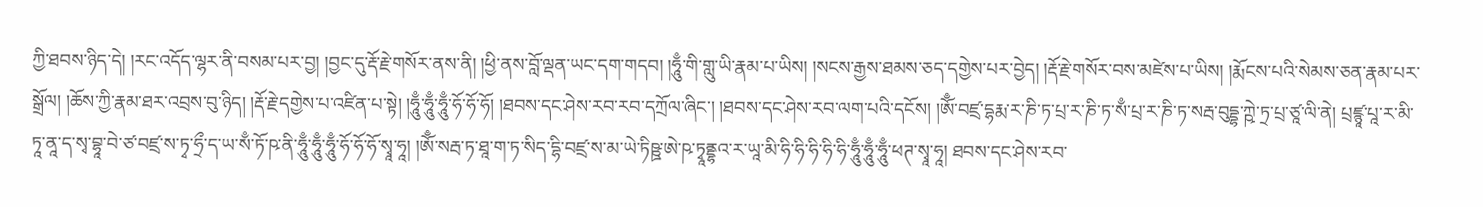ཀྱི་ཐབས་ཉིད་དེ། །རང་འདོད་ལྷར་ནི་བསམ་པར་བྱ། །བྱང་དུ་རྡོ་རྗེ་གསོར་ནས་ནི། །ཕྱི་ནས་བློ་ལྡན་ཡང་དག་གདབ། །ཧཱུྃ་གི་གླུ་ཡི་རྣམ་པ་ཡིས། །སངས་རྒྱས་ཐམས་ཅད་དགྱེས་པར་བྱེད། །རྡོ་རྗེ་གསོར་བས་མཛེས་པ་ཡིས། །རྨོངས་པའི་སེམས་ཅན་རྣམ་པར་སྒྲོལ། །ཆོས་ཀྱི་རྣམ་ཐར་འབྲས་བུ་ཉིད། །རྡོ་རྗེ་དགྱེས་པ་འཛིན་པ་སྟེ། །ཧཱུྃ་ཧཱུྃ་ཧཱུྃ་ཧོ་ཧོ་ཧོ། །ཐབས་དང་ཤེས་རབ་རབ་དཀྲོལ་ཞིང་། །ཐབས་དང་ཤེས་རབ་ལག་པའི་དངོས། །ཨོྃ་བཛྲ་དྷརྨ་ར་ཎི་ཏ་པྲ་ར་ཎི་ཏ་སྃ་པྲ་ར་ཎི་ཏ་སརྦ་བུདྡྷ་ཀྵེ་ཏྲ་པྲ་ཙཱ་ལི་ནེ། པྲཛྙཱ་པཱ་ར་མི་ཏཱ་ནཱ་ད་སྭ་བྷཱ་བེ་ཙ་བཛྲ་ས་ཏྭ་ཧྲྀ་ད་ཡ་སྃ་ཏོ་ཥ་ནི་ཧཱུྃ་ཧཱུྃ་ཧཱུྃ་ཧོ་ཧོ་ཧོ་སྭཱ་ཧཱ། །ཨོྃ་སརྦ་ཏ་ཐཱ་ག་ཏ་སིད་དྷི་བཛྲ་ས་མ་ཡེ་ཏིཥྛ་ཨེ་ཥ་ཏྭཱནྡྷའ་ར་ཡཱ་མི་ཧི་ཧི་ཧི་ཧི་ཧི་ཧཱུྃ་ཧཱུྃ་ཧཱུྃ་ཕཊ་སྭཱ་ཧཱ། ཐབས་དང་ཤེས་རབ་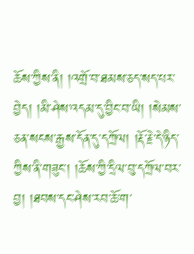ཆོས་ཀྱིས་ནི། །འགྲོ་བ་ཐམས་ཅད་སད་པར་བྱེད། །མི་ཤེས་འདམ་དུ་བྱིང་བ་ཡི། །སེམས་ཅན་སངས་རྒྱས་དོན་དུ་དཀྲོལ། །རྡོ་རྗེ་དེ་ཉིད་ཀྱིས་ནི་གཟུང་། །ཆོས་ཀྱི་དྲིལ་བུ་དཀྲོལ་བར་བྱ། །ཐབས་དང་ཤེས་རབ་ཆོ་ག་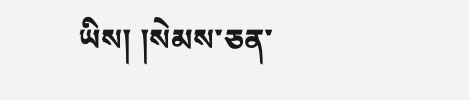ཡིས། །སེམས་ཅན་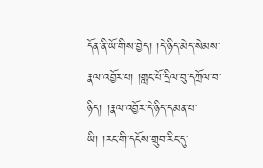དོན་ནི་ཡོ་གིས་བྱེད། །དེ་ཉིད་མེད་སེམས་རྣལ་འབྱོར་པ། །གླང་པོ་དྲིལ་བུ་དཀྲོལ་བ་ཉིད། །རྣལ་འབྱོར་དེ་ཉིད་དམན་པ་ཡི། །རང་གི་དངོས་གྲུབ་རིང་དུ་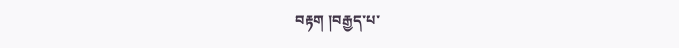བརྟག །བརྒྱད་པ་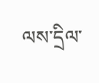ལས་དྲིལ་